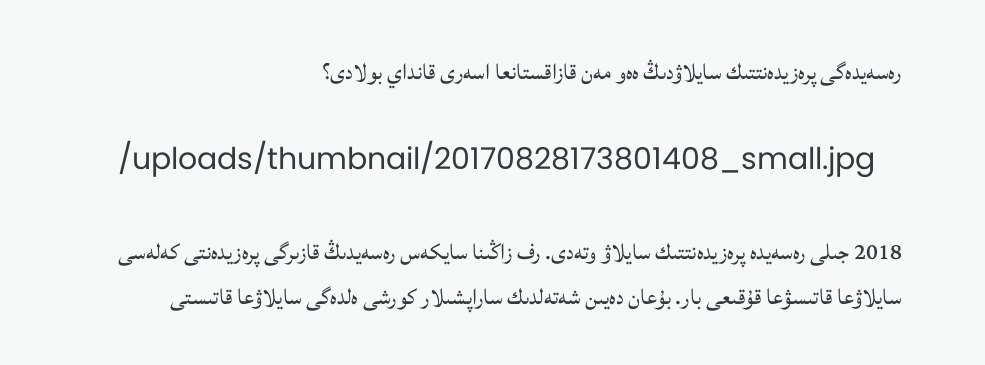رەسەيدەگى پرەزيدەنتتىك سايلاۋدىڭ ەەو مەن قازاقستانعا اسەرى قانداي بولادى؟

/uploads/thumbnail/20170828173801408_small.jpg

2018 جىلى رەسەيدە پرەزيدەنتتىك سايلاۋ وتەدى. رف زاڭىنا سايكەس رەسەيدىڭ قازىرگى پرەزيدەنتى كەلەسى سايلاۋعا قاتىسۋعا قۇقىعى بار. بۇعان دەيىن شەتەلدىك ساراپشىلار كورشى ەلدەگى سايلاۋعا قاتىستى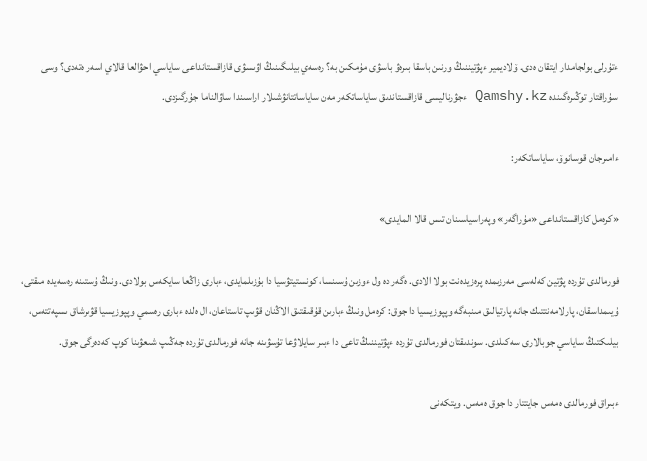ءتۇرلى بولجامدار ايتقان ەدى. ۆلاديمير ءپۋتيننىڭ ورنىن باسقا بىرەۋ باسۋى مۇمكىن بە؟ رەسەي بيلىگىنىڭ اۋىسۋى قازاقستانداعى ساياسي احۋالعا قالاي اسەر ەتەدى؟ وسى سۇراقتار توڭىرەگىندە Qamshy.kz ءجۋرناليسى قازاقستاندىق ساياساتكەر مەن ساياساتتانۋشىلار اراسىندا ساۋالناما جۇرگىزدى.

ءامىرجان قوسانوۆ، ساياساتكەر:

«كرەمل كازاقستانداعى «مۇراگەر» وپەراسياسىنان تىس قالا المايدى»

فورمالدى تۇردە پۋتين كەلەسى مەرزىمدە پرەزيدەنت بولا الادى. ەگەر دە ول ءوزىن ۇسىنسا، كونستيتۋسيا دا بۇزىلمايدى، ءبارى زاڭعا سايكەس بولادى. ونىڭ ۇستىنە رەسەيدە مىقتى، ۇيىمداسقان، پارلامەنتتىك جانە پارتيالىق مىنبەگە وپپوزيسيا دا جوق: كرەمل ونىڭ ءبارىن قۇقىقتىق الاڭنان قۋىپ تاستاعان، ال ەلدە ءبارى رەسمي وپپوزيسيا قۋىرشاق ىسپەتتەس، بيلىكتىڭ ساياسي جوبالارى سەكىلدى. سوندىقتان فورمالدى تۇردە ءپۋتيننىڭ تاعى دا ءبىر سايلاۋعا تۇسۋىنە جانە فورمالدى تۇردە جەڭىپ شىعۋىنا كوپ كەدەرگى جوق.

ءبىراق فورمالدى ەمەس جايتتار دا جوق ەمەس. ويتكەنى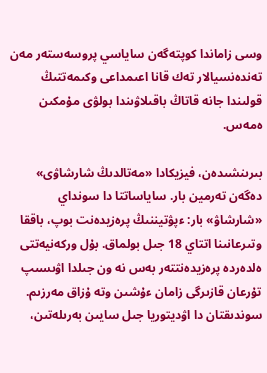وسى زاماندا كوپتەگەن ساياسي پروسەستەر مەن تەندەنسيالار تەك قانا اعىمداعى وكىمەتتىڭ قولىندا جانە قاتاڭ باقىلاۋىندا بولۋى مۇمكىن ەمەس.

بىرىنشىدەن، فيزيكادا «مەتالدىڭ شارشاۋى» دەگەن تەرمين بار. ساياساتتا دا سونداي «شارشاۋ» بار: ءپۋتيننىڭ پرەزيدەنت بوپ، باققا وتىرعانىنا اتتاي 18 جىل بولماق. بۇل وركەنيەتتى ەلدەردە پرەزيدەنتتەر بەس نە ون جىلدا اۋىسىپ تۇرعان قازىرگى زامان ءۇشىن وتە ۇزاق مەرزىم. سوندىقتان دا اۋديتوريا جىل سايىن بەرىلەتىن،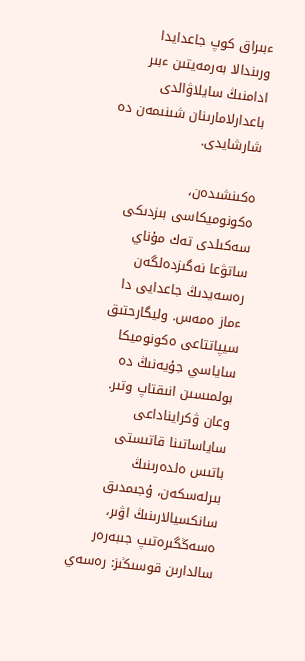ءبىراق كوپ جاعدايدا ورىندالا بەرمەيتىن ءبىر ادامنىڭ سايلاۋالدى باعدارلامارىنان شىنىمەن دە شارشايدى.

ەكىنشىدەن، ەكونوميكاسى بىزدىكى سەكىلدى تەك مۇناي ساتۋعا نەگىزدەلگەن رەسەيدىڭ جاعدايى دا ءماز ەمەس. وليگارحتىق سيپاتتاعى ەكونوميكا ساياسي جۇيەنىڭ دە بولمىسىن انىقتاپ وتىر. وعان ۋكرايناداعى ساياساتىنا قاتىستى باتىس ەلدەرىنىڭ بىرلەسكەن، ۇجىمدىق سانكسيالارىنىڭ اۋىر، ەسەڭگىرەتىپ جىبەرەر سالدارىن قوسىڭىز: رەسەي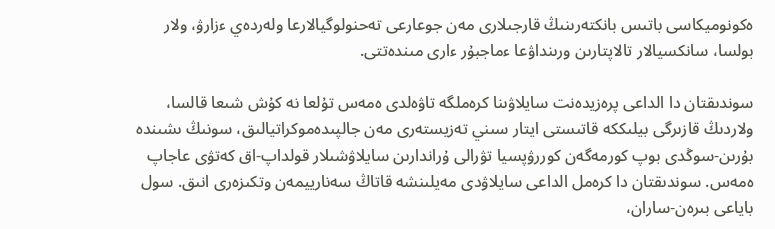ەكونوميكاسى باتىس بانكتەرىنىڭ قارجىلارى مەن جوعارعى تەحنولوگيالارعا ولەردەي ءزارۋ، ولار بولسا، سانكسيالار تالاپتارىن ورىنداۋعا ءماجبۇر ءارى مىندەتتى.

سوندىقتان دا الداعى پرەزيدەنت سايلاۋىنا كرەملگە تاۋەلدى ەمەس تۇلعا نە كۇش شىعا قالسا، ولاردىڭ قازىرگى بيلىككە قاتىستى ايتار سىني تەزيستەرى مەن جالپىدەموكراتيالىق، سونىڭ ىشىندە بۇرىن-سوڭدى بوپ كورمەگەن كوررۋپسيا تۋرالى ۇراندارىن سايلاۋشىلار قولداپ-اق كەتۋى عاجاپ ەمەس. سوندىقتان دا كرەمل الداعى سايلاۋدى مەيلىنشە قاتاڭ سەنارييمەن وتكىزەرى انىق. سول باياعى بىرەن-ساران،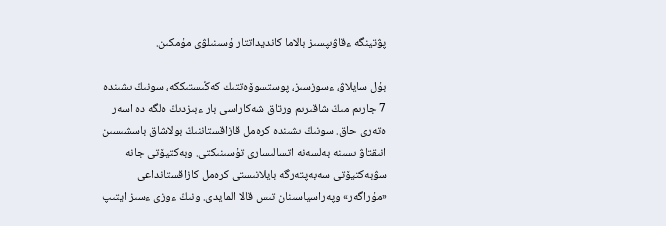پۋتينگە ءقاۋىپسىز بالاما كانديداتتار ۇسىنىلۋى مۇمكىن.

بۇل سايلاۋ، ءسوزسىز، پوستسوۆەتتىك كەڭىستىككە، سونىڭ ىشىندە 7 جارىم مىڭ شاقىرىم ورتاق شەكاراسى بار ءبىزدىڭ ەلگە دە اسەر ەتەرى حاق. سونىڭ ىشىندە كرەمل قازاقستاننىڭ بولاشاق باسشىسىن انىقتاۋ ىسىنە بەلسەنە اتسالىسارى تۇسىنىكتى. وبەكتيۆتى جانە سۋبەكتيۆتى سەبەپتەرگە بايلانىستى كرەمل كازاقستانداعى «مۇراگەر» وپەراسياسىنان تىس قالا المايدى. ونىڭ ءوزى ءسىز ايتىپ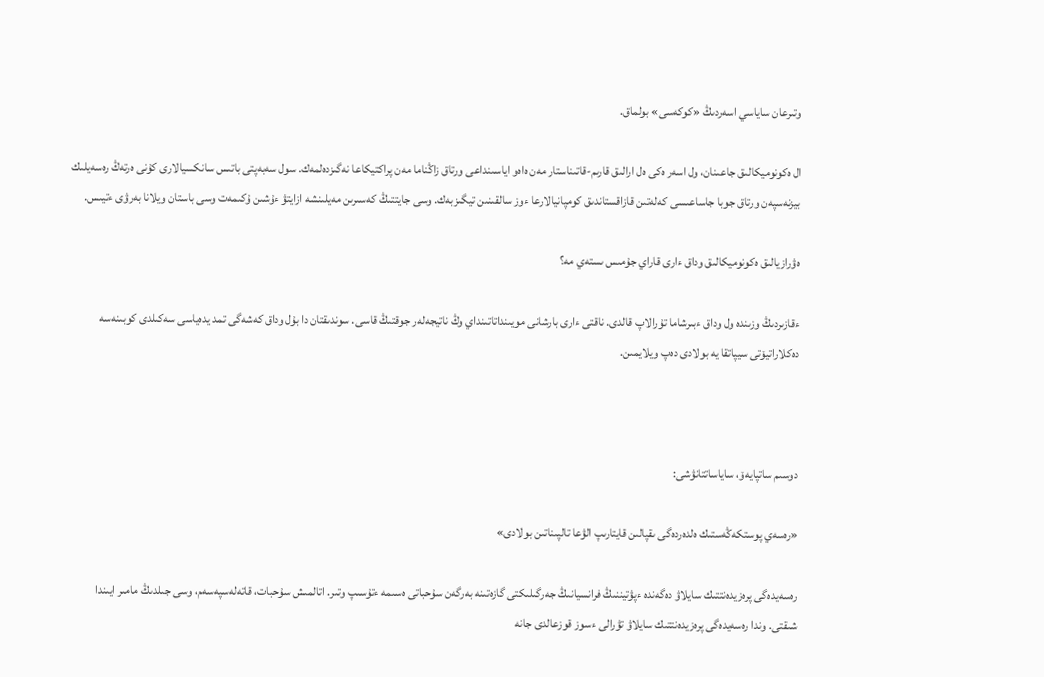وتىرعان ساياسي اسەردىڭ «كوكەسى» بولماق.

ال ەكونوميكالىق جاعىنان، ول اسەر ەكى ەل ارالىق قارىم-قاتىناستار مەن ەاەو اياسىنداعى ورتاق زاڭناما مەن پراكتيكاعا نەگىزدەلمەك. سول سەبەپتى باتىس سانكسيالارى كۇنى ەرتەڭ رەسەيلىك بيزنەسپەن ورتاق جوبا جاساعىسى كەلەتىن قازاقستاندىق كومپانيالارعا ءوز سالقىنىن تيگىزبەك. وسى جايتتىڭ كەسىرىن مەيلىنشە ازايتۋ ءۇشىن ۇكىمەت وسى باستان ويلانا بەرۋى ءتيىس.

ەۋرازيالىق ەكونوميكالىق وداق ءارى قاراي جۇمىس ىستەي مە؟

ءقازىردىڭ وزىندە ول وداق ءبىرشاما تۇرالاپ قالدى. ناقتى ءارى بارشانى مويىنداتاتىنداي وڭ ناتيجەلەر جوقتىڭ قاسى. سوندىقتان دا بۇل وداق كەشەگى تمد يدەياسى سەكىلدى كوبىنەسە دەكلاراتيۆتى سيپاتقا يە بولادى دەپ ويلايمىن.



دوسىم ساتپايەۆ، ساياساتتانۋشى:

«رەسەي پوستكەڭەستىك ەلدەردەگى ىقپالىن قايتارىپ الۋعا تالپىناتىن بولادى»

رەسەيدەگى پرەزيدەنتتىك سايلاۋ دەگەندە ءپۋتيننىڭ فرانسيانىڭ جەرگىلىكتى گازەتىنە بەرگەن سۇحباتى ەسىمە ءتۇسىپ وتىر. اتالمىش سۇحبات، قاتەلەسپەسەم، وسى جىلدىڭ مامىر ايىندا شىقتى. وندا رەسەيدەگى پرەزيدەنتتىك سايلاۋ تۋرالى ءسوز قوزعالدى جانە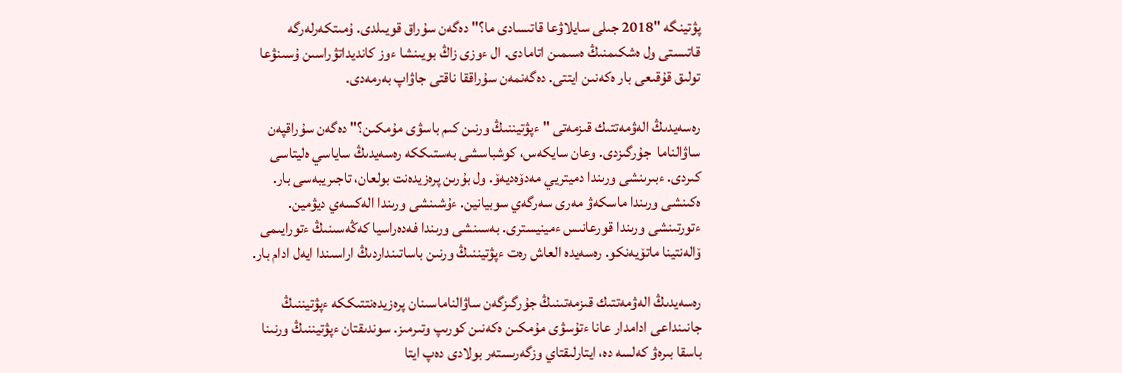پۋتينگە "2018 جىلى سايلاۋعا قاتىسادى ما؟" دەگەن سۇراق قويىلدى. ۇمىتكەرلەرگە قاتىستى ول ەشكىمنىڭ ەسىمىن اتامادى. ال ءوزى زاڭ بويىنشا ءوز كانديداتۋراسىن ۇسىنۋعا تولىق قۇقىعى بار ەكەنىن ايتتى. دەگەنمەن سۇراققا ناقتى جاۋاپ بەرمەدى.

رەسەيدىڭ الەۋمەتتىك قىزمەتى "ءپۋتيننىڭ ورنىن كىم باسۋى مۇمكىن؟" دەگەن سۇراقپەن ساۋالناما  جۇرگىزدى. وعان سايكەس، كوشباسشى بەستىككە رەسەيدىڭ ساياسي ەليتاسى كىردى. ءبىرىنشى ورىندا دميتريي مەدۆەديەۆ. ول بۇرىن پرەزيدەنت بولعان، تاجىريبەسى بار. ەكىنشى ورىندا ماسكەۋ مەرى سەرگەي سوبيانين. ءۇشىنشى ورىندا الەكسەي ديۋمين. ءتورتىنشى ورىندا قورعانىس ءمينيسترى. بەسىنشى ورىندا فەدەراسيا كەڭەسىنىڭ ءتورايىمى ۆالەنتينا ماتۆيەنكو. رەسەيدە العاش رەت ءپۋتيننىڭ ورنىن باساتىنداردىڭ اراسىندا ايەل ادام بار.

رەسەيدىڭ الەۋمەتتىك قىزمەتىنىڭ جۇرگىزگەن ساۋالناماسىنان پرەزيدەنتتىككە ءپۋتيننىڭ جانىنداعى ادامدار عانا ءتۇسۋى مۇمكىن ەكەنىن كورىپ وتىرمىز. سوندىقتان ءپۋتيننىڭ ورنىنا باسقا بىرەۋ كەلسە دە، ايتارلىقتاي وزگەرىستەر بولادى دەپ ايتا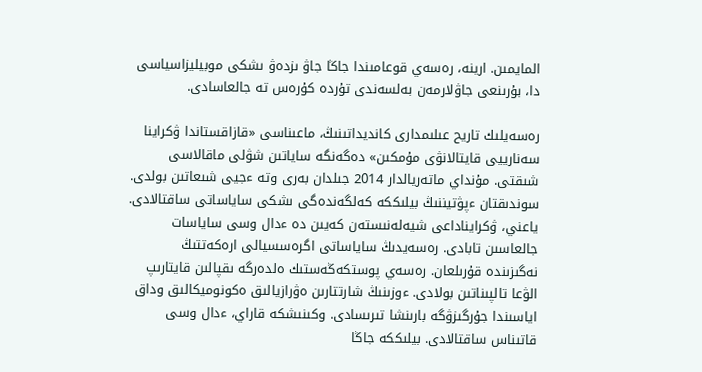المايمىن. ارينە، رەسەي قوعامىندا جاڭا جاۋ ىزدەۋ ىشكى موبيليزاسياسى دا، بۇرىنعى جاۋلارمەن بەلسەندى تۇردە كۇرەس تە جالعاسادى.

رەسەيلىك تاريح عىلىمدارى كانديداتىنىڭ، ماعىناسى «قازاقستاندا ۋكراينا سەنارييى قايتالانۋى مۇمكىن» دەگەنگە ساياتىن شۋلى ماقالاسى شىقتى. مۇنداي ماتەريالدار 2014 جىلدان بەرى وتە ءجيى شىعاتىن بولدى.  سوندىقتان ءپۋتيننىڭ بيلىككە كەلگەندەگى ىشكى ساياساتى ساقتالادى. ياعني، ۋكرايناداعى شيەلەنىستەن كەيىن دە ءدال وسى ساياسات جالعاسىن تابادى. رەسەيدىڭ ساياساتى اگرەسسيالى ارەكەتتىڭ نەگىزىندە قۇرىلعان. رەسەي پوستكەڭەستىك ەلدەرگە ىقپالىن قايتارىپ الۋعا تالپىناتىن بولادى. ءوزىنىڭ شارتتارىن ەۋرازيالىق ەكونوميكالىق وداق اياسىندا جۇرگىزۋگە بارىنشا تىرىسادى. وكىنىشكە قاراي، ءدال وسى قاتىناس ساقتالادى. بيلىككە جاڭا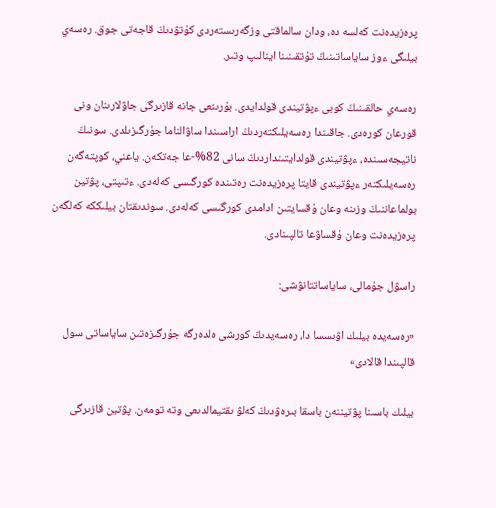پرەزيدەنت كەلسە دە، ودان سالماقتى وزگەرىستەردى كۇتۋدىڭ قاجەتى جوق. رەسەي بيلىگى ءوز ساياساتىنىڭ تۇتقىنىنا اينالىپ وتىر.

رەسەي حالقىنىڭ كوبى ءپۋتيندى قولدايدى. بۇرىنعى جانە قازىرگى جاۋلارىنان ونى قورعان كورەدى. جاقىندا رەسەيلىكتەردىڭ اراسىندا ساۋالناما جۇرگىزىلدى. سونىڭ ناتيجەسىندە، ءپۋتيندى قولدايتىنداردىڭ سانى 82%-عا جەتكەن. ياعني، كوپتەگەن رەسەيلىكتەر ءپۋتيندى قايتا پرەزيدەنت رەتىندە كورگىسى كەلەدى. ءتىپتى، پۋتين بولماعاننىڭ وزىنە وعان ۇقسايتىن ادامدى كورگىسى كەلەدى. سوندىقتان بيلىككە كەلگەن پرەزيدەنت وعان ۇقساۋعا تالپىنادى.

راسۋل جۇمالى، ساياساتتانۋشى:

«رەسەيدە بيلىك اۋىسسا دا، رەسەيدىڭ كورشى ەلدەرگە جۇرگىزەتىن ساياساتى سول قالپىندا قالادى»

بيلىك باسىنا پۋتيننەن باسقا بىرەۋدىڭ كەلۋ ىقتيمالدىعى وتە تومەن. پۋتين قازىرگى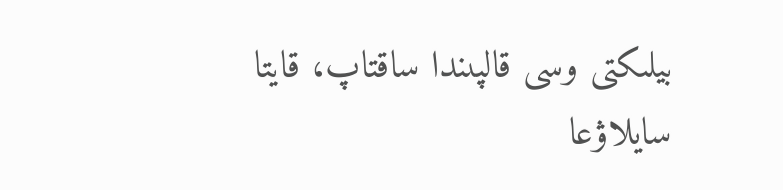بيلىكتى وسى قالپىندا ساقتاپ، قايتا سايلاۋعا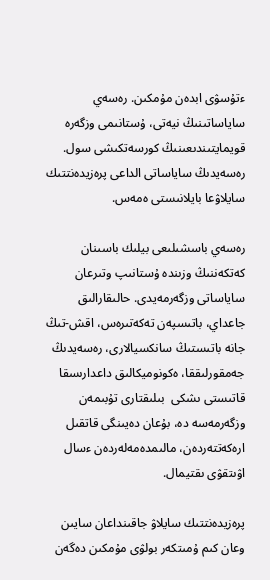ءتۇسۋى ابدەن مۇمكىن. رەسەي ساياساتىنىڭ نيەتى، ۇستانىمى وزگەرە قويمايتىندىعىنىڭ كورسەتكىشى سول. رەسەيدىڭ ساياساتى الداعى پرەزيدەنتتىك سايلاۋعا بايلانىستى ەمەس.

رەسەي باسشىلىعى بيلىك باسىنان كەتكەننىڭ وزىندە ۇستانىپ وتىرعان ساياساتى وزگەرمەيدى. حالىقارالىق جاعداي، باتىسپەن تەكەتىرەس، اقش-تىڭ جانە باتىستىڭ سانكسيالارى، رەسەيدىڭ جەمقورلىققا، ەكونوميكالىق داعدارىسقا قاتىستى ىشكى  بىلىقتارى تۇبىمەن وزگەرمەسە دە، بۇعان دەيىنگى قاتقىل ارەكەتتەردەن، مالىمدەمەلەردەن ءسال اۋىتقۋى ىقتيمال.

پرەزيدەنتتىك سايلاۋ جاقىنداعان سايىن وعان كىم ۇمىتكەر بولۋى مۇمكىن دەگەن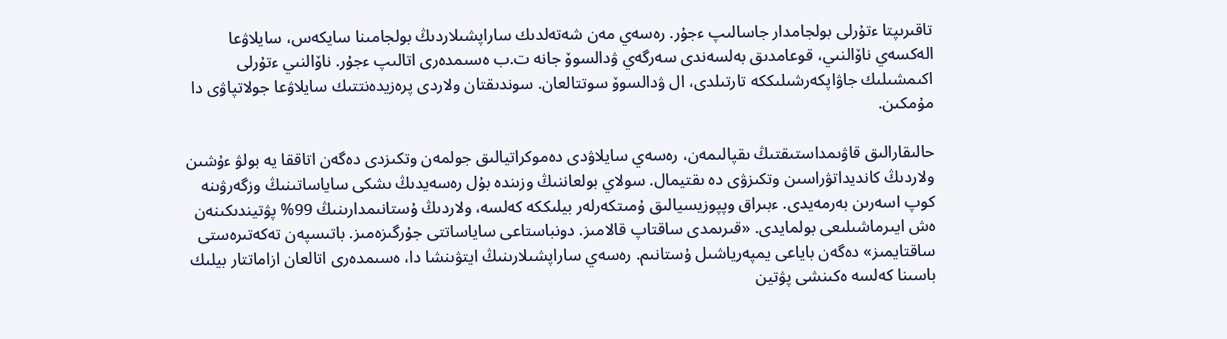تاقىرىپتا ءتۇرلى بولجامدار جاسالىپ ءجۇر. رەسەي مەن شەتەلدىك ساراپشىلاردىڭ بولجامىنا سايكەس، سايلاۋعا الەكسەي ناۆالنىي، قوعامدىق بەلسەندى سەرگەي ۋدالسوۆ جانە ت.ب ەسىمدەرى اتالىپ ءجۇر. ناۆالنىي ءتۇرلى اكىمشىلىك جاۋاپكەرشىلىككە تارتىلدى، ال ۋدالسوۆ سوتتالعان. سوندىقتان ولاردى پرەزيدەنتتىك سايلاۋعا جولاتپاۋى دا مۇمكىن.

حالىقارالىق قاۋىمداستىقتىڭ ىقپالىمەن، رەسەي سايلاۋدى دەموكراتيالىق جولمەن وتكىزدى دەگەن اتاققا يە بولۋ ءۇشىن ولاردىڭ كانديداتۋراسىن وتكىزۋى دە ىقتيمال. سولاي بولعاننىڭ وزىندە بۇل رەسەيدىڭ ىشكى ساياساتىنىڭ وزگەرۋىنە كوپ اسەرىن بەرمەيدى. ءبىراق وپپوزيسيالىق ۇمىتكەرلەر بيلىككە كەلسە، ولاردىڭ ۇستانىمدارىنىڭ 99% پۋتيندىكىنەن ەش ايىرماشىلىعى بولمايدى. «قىرىمدى ساقتاپ قالامىز. دونباستاعى ساياساتتى جۇرگىزەمىز. باتىسپەن تەكەتىرەستى ساقتايمىز» دەگەن باياعى يمپەرياشىل ۇستانىم. رەسەي ساراپشىلارىنىڭ ايتۋىنشا دا، ەسىمدەرى اتالعان ازاماتتار بيلىك باسىنا كەلسە ەكىنشى پۋتين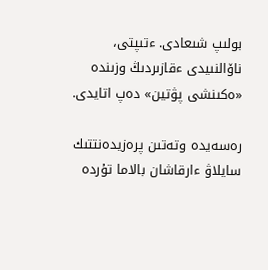بولىپ شىعادى. ءتىپتى، ناۆالنىيدى ءقازىردىڭ وزىندە «ەكىنشى پۋتين» دەپ اتايدى.

رەسەيدە وتەتىن پرەزيدەنتتىك سايلاۋ ءارقاشان بالاما تۇردە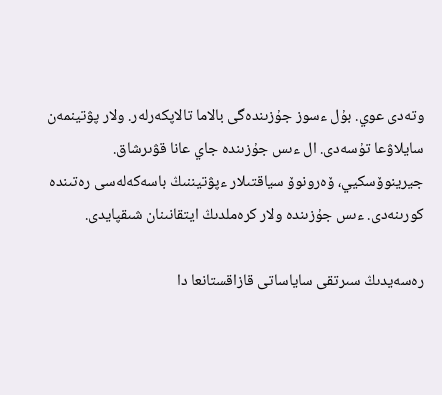وتەدى عوي. بۇل ءسوز جۇزىندەگى بالاما تالاپكەرلەر. ولار پۋتينمەن سايلاۋعا تۇسەدى. ال ءىس جۇزىندە جاي عانا قۋىرشاق. جيرينوۆسكيي، ۆەرونوۆ سياقتىلار ءپۋتيننىڭ باسەكەلەسى رەتىندە كورىنەدى. ءىس جۇزىندە ولار كرەملدىڭ ايتقانىنان شىقپايدى.

رەسەيدىڭ سىرتقى ساياساتى قازاقستانعا دا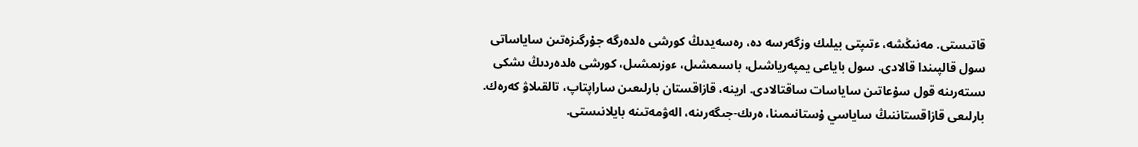قاتىستى. مەنىڭشە، ءتىپتى بيلىك وزگەرسە دە، رەسەيدىڭ كورشى ەلدەرگە جۇرگىزەتىن ساياساتى سول قالپىندا قالادى. سول باياعى يمپەرياشىل، باسىمشىل، ءوزىمشىل، كورشى ەلدەردىڭ ىشكى ىستەرىنە قول سۇعاتىن ساياسات ساقتالادى. ارينە، قازاقستان بارلىعىن ساراپتاپ، تالقىلاۋ كەرەك. بارلىعى قازاقستاننىڭ ساياسي ۇستانىمىنا، ەرىك-جىگەرىنە، الەۋمەتىنە بايلانىستى.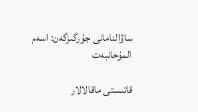ساۋالنامانى جۇرگىزگەن: اسەم المۇحانبەت

قاتىستى ماقالالار